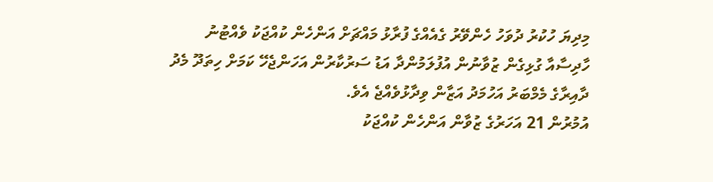މިދިޔަ ހުކުރު ދުވަހު ހެންވޭރު ގެއެއްގެ ފުރާޅު މައްޗަށް އަންހެން ކުއްޖަކު ވެއްޓުނު ހާދިސާއާ ގުޅިގެން ޒުވާނުން އުފުލަމުންދާ އަޑު ސަރުކާރުން އަހަންޖެހޭ ކަމަށް ހިތަދޫ މެދު ދާއިރާގެ މެމްބަރު އަހުމަދު އަޒާން ވިދާޅުވެއްޖެ އެވެ.
އުމުރުން 21 އަހަރުގެ ޒުވާން އަންހެން ކުއްޖަކު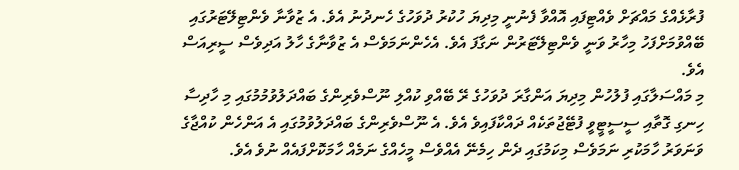ފުރާޅެއްގެ މައްޗަށް ވެއްޓިފައި އޮއްވާ ފެނުނީ މިދިޔަ ހުކުރު ދުވަހުގެ ހެނދުނު އެވެ. އެ ޒުވާނާ ވެންޓިލޭޓަރުގައި ބޭއްވުމަށްފަހު މިހާރު ވަނީ ވެންޓިލޭޓަރުން ނަގާފަ އެވެ. އެހެންނަމަވެސް އެ ޒުވާނާގެ ހާލު އަދިވެސް ސީރިއަސް އެވެ.
މި މައްސަލާގައި ފުލުހުން މިދިޔަ އަންގާރަ ދުވަހުގެ ރޭ ބޭއްވި ކުއްލި ނޫސްވެރިންގެ ބައްދަލުވުމުމުގައި މި ހާދިސާ ހިނގި ގޮތާއި ސީސީޓީވީ ފުޓޭޖުތަކެއް ދައްކާފައިވެ އެވެ. އެ ނޫސްވެރިންގެ ބައްދަލުވުމުގައި އެ އަންހެން ކުއްޖާގެ ވަނަވަރު ހާމަކުރި ނަމަވެސް މިކަމުގައި ދެން ހިމެނޭ އެއްވެސް މީހެއްގެ ނަމެއް ހާމަކޮށްފައެއް ނުވެ އެވެ.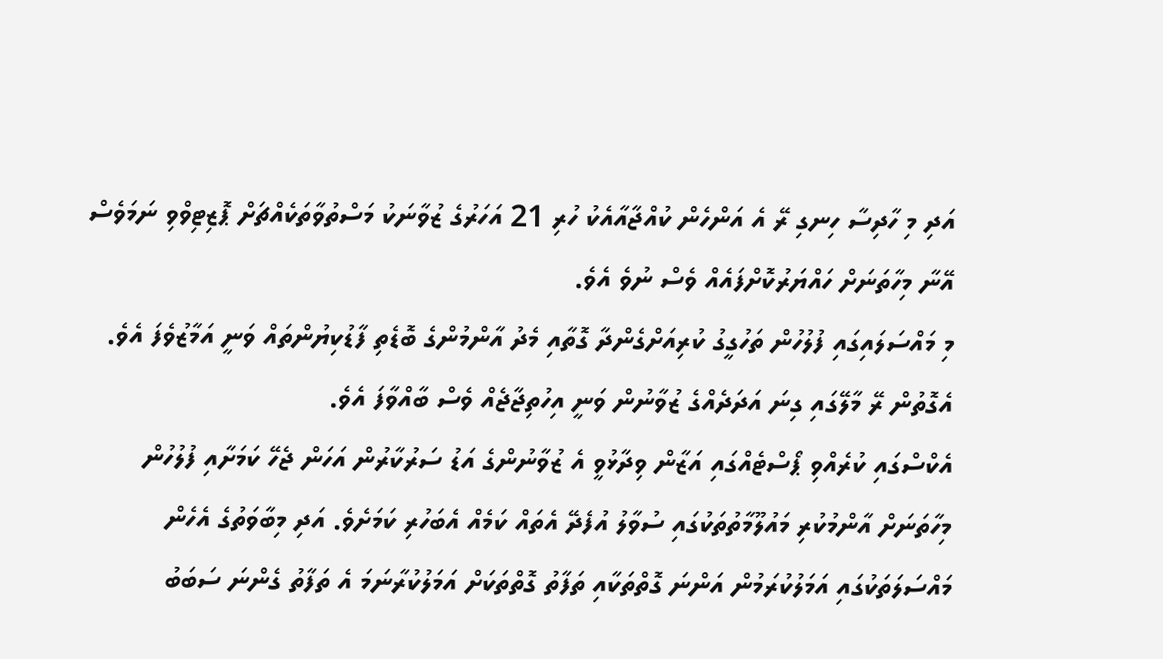އަދި މި ހާދިސާ ހިނގި ރޭ އެ އަންހެން ކުއްޖާއާއެކު ހުރި 21 އަހަރުގެ ޒުވާނަކު މަސްތުވާތަކެއްޗަށް ޕޮޒިޓިވްވި ނަމަވެސް އޭނާ މިހާތަނަށް ހައްޔަރުކޮށްފައެއް ވެސް ނުވެ އެވެ.
މި މައްސަލައިގައި ފުލުހުން ތަހުގީގު ކުރިއަށްގެންދާ ގޮތާއި މެދު އާންމުންގެ ބޮޑެތި ފާޑުކިޔުންތައް ވަނީ އަމާޒުވެފަ އެވެ. އެގޮތުން ރޭ މާލޭގައި ގިނަ އަދަދެއްގެ ޒުވާނުން ވަނީ އިހުތިޖާޖެއް ވެސް ބާއްވާފަ އެވެ.
އެކްސްގައި ކުރެއްވި ޕޯސްޓެއްގައި އަޒާން ވިދާޅުވީ އެ ޒުވާނުންގެ އަޑު ސަރުކާރުން އަހަން ޖެހޭ ކަމަށާއި ފުލުހުން މިހާތަނަށް އާންމުކުރި މައުލޫމާތުތަކުގައި ސުވާލު އުފެދޭ އެތައް ކަމެއް އެބަހުރި ކަމަށެވެ. އަދި މިބާވަތުގެ އެހެން މައްސަލަތަކުގައި އަމަލުކުރަމުން އަންނަ ގޮތްތަކާއި ތަފާތު ގޮތްތަކަށް އަމަލުކުރާނަމަ އެ ތަފާތު ގެންނަ ސަބަބު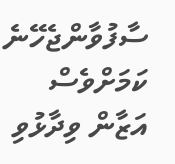ސާފުވާންޖެހޭނެ ކަމަށްވެސް އަޒާން ވިދާޅުވި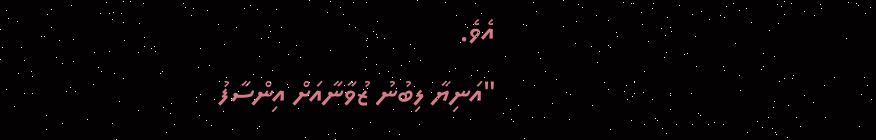އެވެ.
"އަނިޔާ ލިބުނު ޒުވާނާއަށް އިންސާފު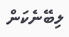ލިބޭނެކަން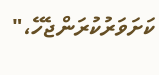ކަށަވަރުކުރަންޖެހޭ،"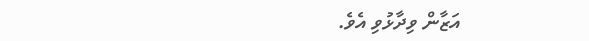އަޒާން ވިދާޅުވި އެވެ.